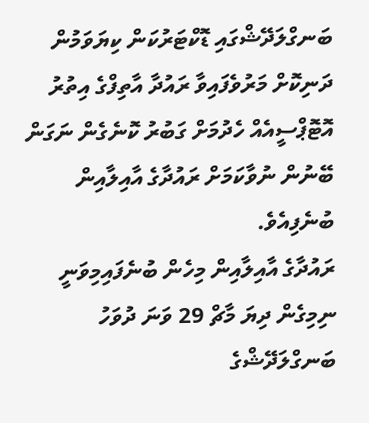ބަނގްލަދޭޝްގައި ޑޮކްޓަރުކަން ކިޔަވަމުން ދަނިކޮށް މަރުވެފައިވާ ރައުދާ އާތިފްގެ އިތުރު އޮޓޮޕްސީއެއް ހެދުމަށް ގަބުރު ކޮނެގެން ނަގަން ބޭނުން ނުވާކަމަށް ރައުދާގެ އާއިލާއިން ބުނެފިއެވެ.
ރައުދާގެ އާއިލާއިން މިހެން ބުނެފައިމިވަނީ ނިމިގެން ދިޔަ މާޗް 29 ވަނަ ދުވަހު ބަނގްލަދޭޝްގެ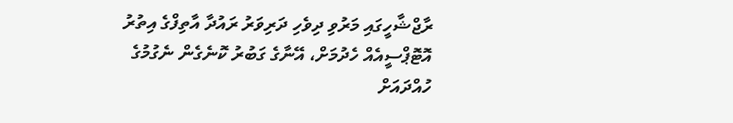ރާޖްޝާހީގައި މަރުވި ދިވެހި ދަރިވަރު ރައުދާ އާތިފްގެ އިތުރު އޮޓޮޕްސީއެއް ހެދުމަށް، އޭނާގެ ގަބުރު ކޮނެގެން ނެގުމުގެ ހުއްދައަށް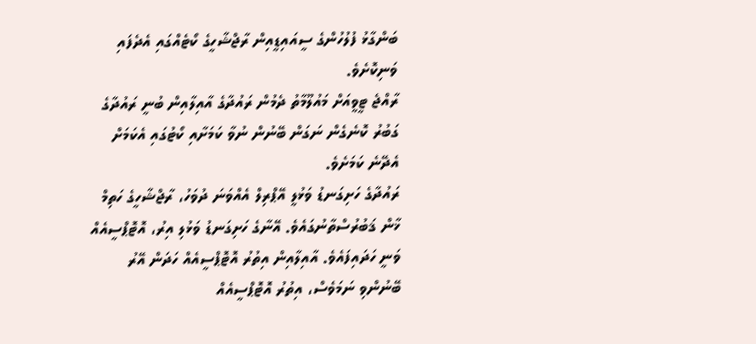ބަންގާޅު ފުލުހުންގެ ސީއައިޑީއިން ރާޖްޝާހީގެ ކޯޓެއްގައި އެދެފައި ވަނިކޮށެވެ.
ރާއްޖެ ޓީވީއަށް މައުލޫމާތު ދެމުން ރައުދާގެ އާއިލާއިން ބުނީ ރައުދާގެ ގަބުރު ކޮނެގެން ނަގަން ބޭނުން ނުވާ ކަމަށާއި ކޯޓުގައި އެކަމަށް އެދޭނެ ކަމަށެވެ.
ރައުދާގެ ހަށިގަނޑު ވަޅުލީ އޭޕްރިލް އެއްވަނަ ދުވަހު، ރާޖްޝާހީގެ ހަތިމް ޚާން ޤަބުރުސްތާނުގައެވެ. އޭނާގެ ހަށިގަނޑު ވަޅުލި އިރު، އޮޓޮޕްސީއެއް ވަނީ ހަދައިފައެވެ. އާއިލާއިން އިތުރު އޮޓޮޕްސީއެއް ހަދަން އޭރު ބޭނުންވި ނަމަވެސް، އިތުރު އޮޓޮޕްސީއެއް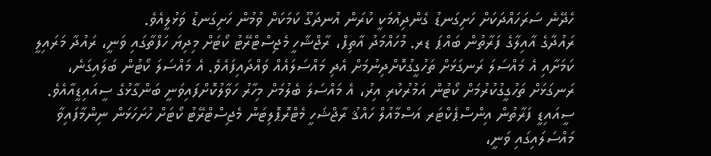ހެދޭނެ ސަރަހައްދަކަށް ހަށިގަނޑު ގެންދިއުމަކީ ކުރަން އުނދަގޫ ކަމަކަށް ވުމުން ހަށިގަނޑު ވަޅުލީއެވެ.
ރައުދާގެ އާއިލާގެ ފަރާތުން ބައްޕަ ޑރ. މުހައްމަދު އާތިފް، ރާޖްޝާހީ މެޖިސްޓްރޭޓު ކޯޓަށް މިދިޔަ ހަފްތާގައި ވަނީ، ރައުދާ މަރައިލީ ކަމަށާއި އެ މައްސަލަ ރަނގަޅަށް ތަހުގީގުކޮށްދިނުމަށް އެދި މައްސަލައެއް ވައްދައިފައެވެ. އެ މައްސަލަ ކޯޓުން ބަލައިގަނެ، ރަނގަޅަށް ތަހުގީގުކުރުމަށް ކޯޓުން އަމުރުކުރި އިރު، އެ މައްސަލަ ބެލުމަށް މިހާރު ހަވާލުކޮށްފައިވަނީ ބަންގާޅުގެ ސީއައިޑީއާއެވެ. ސީއައިޑީ ފަރާތުން އިންސްޕެކްޓަރ އަސްމާއުލް ހައްޤު ރާޖްޝަހީ މެޓްރޮޕޮލިޓަން މެޖިސްޓްރޭޓު ކޯޓަށް ހުށަހަޅަން ނިންމާފައިވާ މައްސަލައިގައި ވަނީ،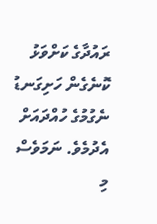ރައުދާގެ ކަށްވަޅު ކޮނެގެން ހަށިގަނޑު ނެގުމުގެ ހުއްދައަށް އެދުމެވެ. ނަމަވެސް މި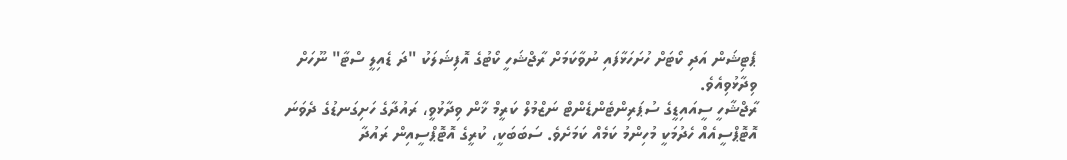ޕެޓިޝަން އަދި ކޯޓަށް ހުށަހަޅާފައި ނުވާކަމަށް ރާޖްޝަހީ ކޯޓުގެ އޮފިޝަލަކު "ދަ ޑެއިލީ ސްޓާ" ނޫހަށް ވިދާޅުވިއެވެ.
ރާޖްޝާހީ ސީއައިޑީގެ ސުޕަރިންޓެންޑެންޓް ނަޒްމުލް ކަރީމް ޚާން ވިދާޅުވީ، ރައުދާގެ ހަށިގަނޑުގެ ދެވަނަ އޮޓޮޕްސީއެއް ހެދުމަކީ މުހިންމު ކަމެއް ކަމަށެވެ. ސަބަބަކީ، ކުރީގެ އޮޓޮޕްސީއިން ރައުދާ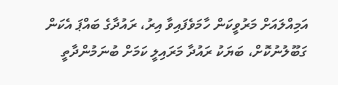އަމިއްލައަށް މަރުވީކަން ހާމަވެފައިވާ އިރު، ރައުދާގެ ބައްޕަ އެކަން ގަބޫލުނުކޮށް، ބަޔަކު ރައުދާ މަރައިލީ ކަމަށް ބުނަމުންދާތީ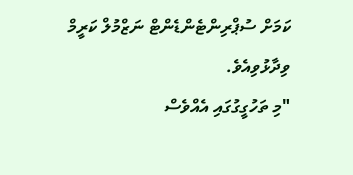ކަމަށް ސުޕްރިންޓެންޑެންޓް ނަޒްމުލް ކަރީމް ވިދާޅުވިއެވެ.
"މި ތަހުގީގުގައި އެއްވެސް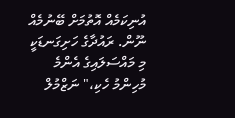އުނިކަމެއް އޮތުމަށް ބޭނުމެއް ނޫން. ރައުދާގެ ހަށިގަނޑަކީ މި މައްސަލައިގެ އެންމެ މުހިންމު ހެކި،" ނަޒްމުލް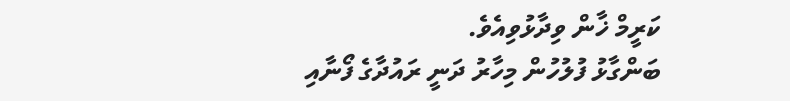ކަރީމް ޚާން ވިދާޅުވިއެވެ.
ބަންގާޅު ފުލުހުން މިހާރު ދަނީ ރައުދާގެ ފޯނާއި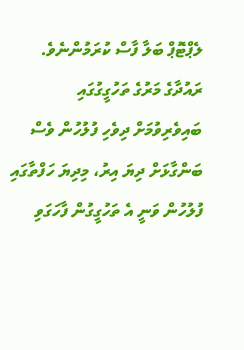ލެޕްޓޮޕް ބަލާ ފާސް ކުރަމުންނެވެ.
ރައުދާގެ މަރުގެ ތަހުގީގުގައި ބައިވެރިވުމަށް ދިވެހި ފުލުހުން ވެސް ބަންގާޅަށް ދިޔަ އިރު، މިދިޔަ ހަފްތާގައި ފުލުހުން ވަނީ އެ ތަހުގީގުން ފާހަގަވި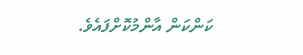ކަންކަން އާންމުކޮށްފައެވެ.